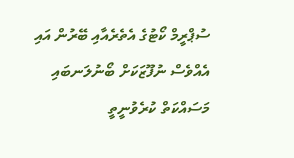ސުޕްރީމް ކޯޓުގެ އެތެރެއާއި ބޭރުން އައި އެއްވެސް ނުފޫޒަކަށް ބޯނުލަނބައި މަސައްކަތް ކުރެވުނީތީ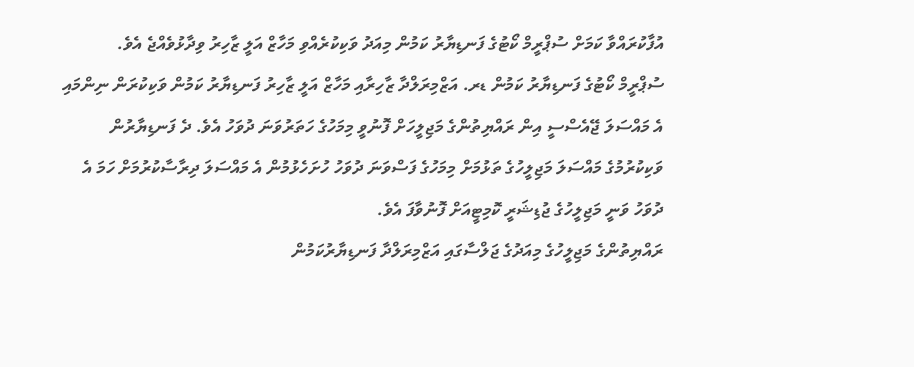އުފާކުރައްވާ ކަމަށް ސުޕްރީމް ކޯޓުގެ ފަނޑިޔާރު ކަމުން މިއަދު ވަކިކުރެއްވި މަހާޒް އަލީ ޒާހިރު ވިދާޅުވެއްޖެ އެވެ.
ސުޕްރީމް ކޯޓުގެ ފަނޑިޔާރު ކަމުން ޑރ. އަޒްމިރަލްދާ ޒާހިރާއި މަހާޒް އަލީ ޒާހިރު ފަނޑިޔާރު ކަމުން ވަކިކުރަން ނިންމައި އެ މައްސަލަ ޖޭއެސްސީ އިން ރައްޔިތުންގެ މަޖިލީހަށް ފޮނުވީ މިމަހުގެ ހަތަރުވަނަ ދުވަހު އެވެ. ދެ ފަނޑިޔާރުން ވަކިކުރުމުގެ މައްސަލަ މަޖިލީހުގެ ތަޅުމަށް މިމަހުގެ ފަސްވަނަ ދުވަހު ހުށަހެޅުމުން އެ މައްސަލަ ދިރާސާކުރުމަށް ހަމަ އެ ދުވަހު ވަނީ މަޖިލީހުގެ ޖުޑިޝަރީ ކޮމިޓީއަށް ފޮނުވާފަ އެވެ.
ރައްޔިތުންގެ މަޖިލީހުގެ މިއަދުގެ ޖަލްސާގައި އަޒްމިރަލްދާ ފަނޑިޔާރުކަމުން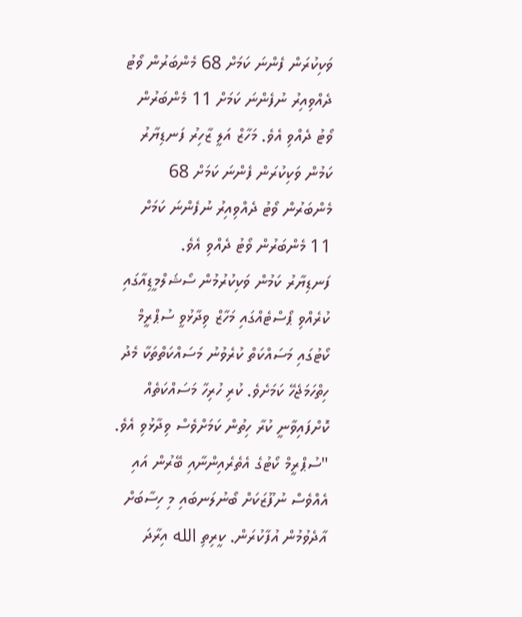ވަކިކުރަން ފެންނަ ކަމަށް 68 މެންބަރުން ވޯޓު ދެއްވިއިރު ނުފެންނަ ކަމަށް 11 މެންބަރުން ވޯޓު ދެއްވި އެވެ. މަހާޒް އަލީ ޒާހިރު ފަނޑިޔާރު ކަމުން ވަކިކުރަން ފެންނަ ކަމަށް 68 މެންބަރުން ވޯޓު ދެއްވިއިރު ނުފެންނަ ކަމަށް 11 މެންބަރުން ވޯޓު ދެއްވި އެވެ.
ފަނޑިޔާރު ކަމުން ވަކިކުރުމުން ސޯޝަލްމީޑިއާގައި ކުރެއްވި ޕޯސްޓެއްގައި މަހާޒް ވިދާޅުވީ ސުޕްރީމް ކޯޓުގައި މަސައްކަތް ކުރެވުނު މަސައްކަތްތަކާ މެދު ހިތްހަމަޖެހޭ ކަމަށެވެ. ކުރި ހުރިހާ މަސައްކަތެއް ކޮށްފައިވާނީ ކުރާ ހިތުން ކަމަށްވެސް ވިދާޅުވި އެވެ.
"ސުޕްރީމް ކޯޓުގެ އެތެރެއިންނާއި ބޭރުން އައި އެއްވެސް ނުފޫޒަކަށް ބޯނުލަނބައި މި ހިސާބަށް އާދެވުމުން އުފާކުރަން. ކީރިތި الله އިރާދަ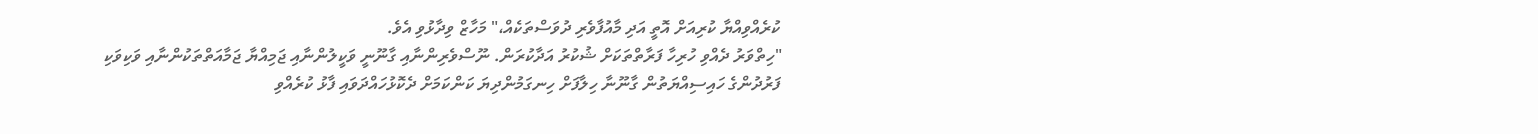ކުރެއްވިއްޔާ ކުރިއަށް އޮތީ އަދި މާއުފާވެރި ދުވަސްތަކެއް،" މަހާޒް ވިދާޅުވި އެވެ.
"ހިތްވަރު ދެއްވި ހުރިހާ ފަރާތްތަކަށް ޝުކުރު އަދާކުރަން. ނޫސްވެރިންނާއި ގާނޫނީ ވަކީލުންނާއި ޖަމިއްޔާ ޖަމާއަތްތަކުންނާއި ވަކިވަކި ފަރުދުންގެ ހައިސިއްޔަތުން ގާނޫނާ ހިލާފަށް ހިނގަމުންދިޔަ ކަންކަމަށް ދެކޮޅުހައްދަވައި ފާޅު ކުރެއްވި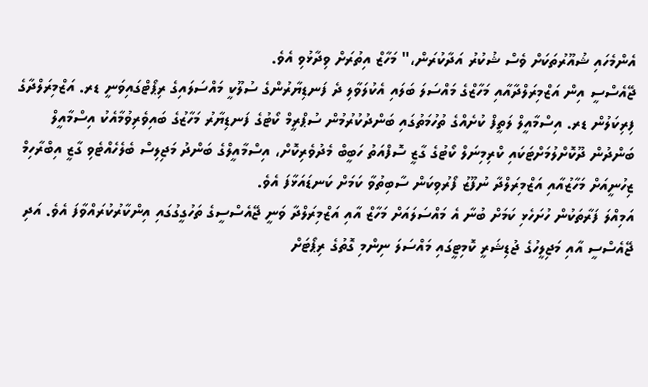އެންމެހައި ޝުއޫރުތަކަށް ވެސް ޝުކުރު އަދާކުރަން،" މަހާޒް އިތުރަށް ވިދާޅުވި އެވެ.
ޖޭއެސްސީ އިން އަޒްމިރަލްދާއާއި މަހާޒްގެ މައްސަލަ ބަލައި އެކުލަވާލި ދެ ފަނޑިޔާރުންގެ ސުލޫކީ މައްސަލައިގެ ރިޕޯޓްގައިވަނީ ޑރ. އަޒްމިރަލްދާގެ ފިރިކަލުން ޑރ. އިސްމާއީލް ލަތީފް ކުށެއްގެ ތުހުމަތުގައި ބަންދުކުރުމުން ސުޕްރީމް ކޯޓުގެ ފަނޑިޔާރު މަހާޒުގެ ބައިވެރިވުމާއެކު އިސްމާއީލް ބަންދުން ދޫކޮށްލުމަށްޓަކައި ކްރިމިނަލް ކޯޓުގެ ގާޒީ ސޮފްއަތު ހަބީބް މެދުވެރިކޮށް، އިސްމާއީލްގެ ބަންދު މަޖިލިސް ބެލެހެއްޓެވި ގާޒީ އިބްރާހިމް ޒިހުނީއަށް މަހާޒުއާއި އަޒްމިރަލްދާ ނުފޫޒު ފޯރުވިކަން ސާބިތުވާ ކަމަށް ކަނޑައަޅާފަ އެވެ.
އަމިއްލަ ފަރާތަކުން ހުށަހެޅި ކަމަށް ބުނާ އެ މައްސަލައަށް މަހާޒް އާއި އަޒްމިރަލްދާ ވަނީ ޖޭއެސްސީގެ ތަހުގީގުގައި އިންކާރުކުރައްވާފަ އެވެ. އަދި ޖޭއެސްސީ އާއި މަޖިލީހުގެ ޖުޑިޝަރީ ކޮމިޓީގައި މައްސަލަ ނިންމި ގޮތުގެ ރިޕޯޓަށް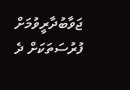ޖަވާބުދާރީވުމަށް ފުރުސަތަކަށް ދެ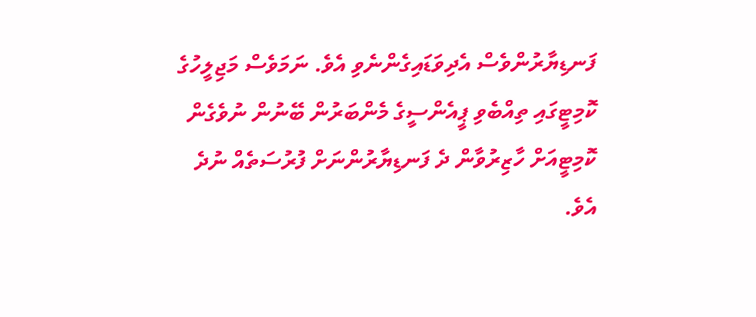ފަނޑިޔާރުންވެސް އެދިވަޑައިގެންނެވި އެވެ. ނަމަވެސް މަޖިލީހުގެ ކޮމިޓީގައި ތިއްބެވި ޕީއެންސީގެ މެންބަރުން ބޭނުން ނުވެގެން ކޮމިޓީއަށް ހާޒިރުވާން ދެ ފަނޑިޔާރުންނަށް ފުރުސަތެއް ނުދެ އެވެ.